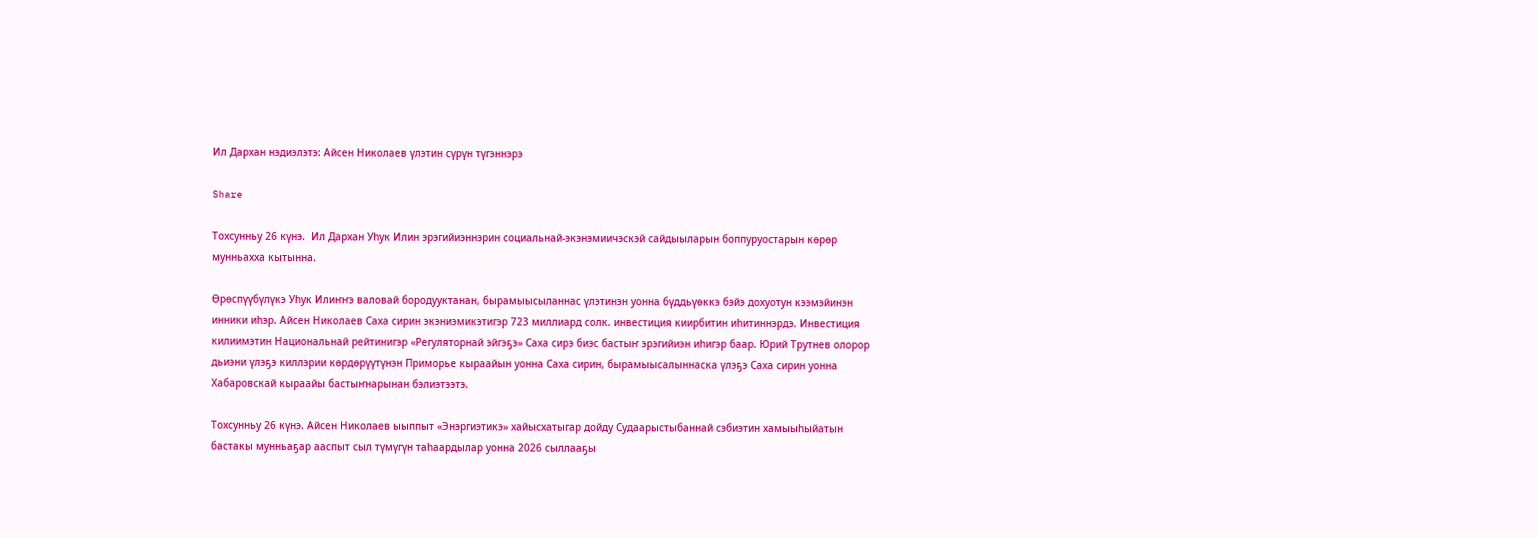Ил Дархан нэдиэлэтэ: Айсен Николаев үлэтин сүрүн түгэннэрэ

Share

Тохсунньу 26 күнэ.  Ил Дархан Уһук Илин эрэгийиэннэрин социальнай-экэнэмиичэскэй сайдыыларын боппуруостарын көрөр мунньахха кытынна.

Өрөспүүбүлүкэ Уһук Илиҥҥэ валовай бородууктанан, бырамыысыланнас үлэтинэн уонна бүддьүөккэ бэйэ дохуотун кээмэйинэн инники иһэр. Айсен Николаев Саха сирин экэниэмикэтигэр 723 миллиард солк. инвестиция киирбитин иһитиннэрдэ. Инвестиция килиимэтин Национальнай рейтинигэр «Регуляторнай эйгэҕэ» Саха сирэ биэс бастыҥ эрэгийиэн иһигэр баар. Юрий Трутнев олорор дьиэни үлэҕэ киллэрии көрдөрүүтүнэн Приморье кыраайын уонна Саха сирин, бырамыысалыннаска үлэҕэ Саха сирин уонна Хабаровскай кыраайы бастыҥнарынан бэлиэтээтэ.

Тохсунньу 26 күнэ. Айсен Николаев ыыппыт «Энэргиэтикэ» хайысхатыгар дойду Судаарыстыбаннай сэбиэтин хамыыһыйатын бастакы мунньаҕар ааспыт сыл түмүгүн таһаардылар уонна 2026 сыллааҕы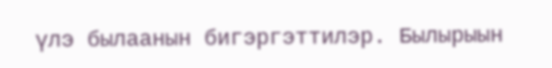үлэ былаанын бигэргэттилэр. Былырыын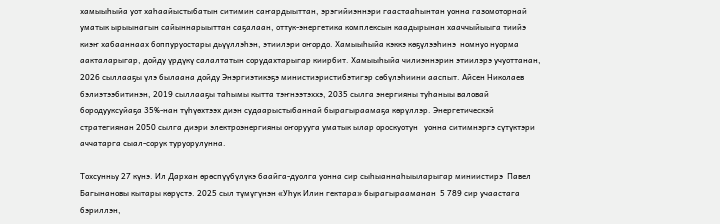хамыыһыйа уот хаһаайыстыбатын ситимин саҥардыыттан, эрэгийиэннэри гаастааһынтан уонна газомоторнай уматык ырыынагын сайыннарыыттан саҕалаан, оттук-энергетика комплексын каадырынан хааччыйыыга тиийэ киэҥ хабааннаах боппуруостары дьүүллэһэн, этиилэри оҥордо. Хамыыһыйа кэккэ көҕүлээһинэ  номнуо нуорма аакталарыгар, дойду үрдүкү салалтатын сорудахтарыгар киирбит. Хамыыһыйа чилиэннэрин этиилэрэ учуоттанан,  2026 сыллааҕы үлэ былаана дойду Энэргиэтикэҕэ министиэристибэтигэр сөбүлэһиини ааспыт. Айсен Николаев бэлиэтээбитинэн, 2019 сыллааҕы таһымы кытта тэҥнээтэххэ, 2035 сылга энергияны туһаныы валовай бородууксуйаҕа 35%-нан түһүөхтээх диэн судаарыстыбаннай бырагыраамаҕа көрүллэр. Энергетическэй стратегиянан 2050 сылга диэри электроэнергияны оҥорууга уматык ылар ороскуотун   уонна ситимнэргэ сүтүктэри аччатарга сыал-сорук туруорулунна.

Тохсунньу 27 күнэ. Ил Дархан өрөспүүбүлүкэ баайга-дуолга уонна сир сыһыаннаһыыларыгар миниистирэ  Павел  Багынановы кытары көрүстэ. 2025 сыл түмүгүнэн «Уһук Илин гектара» бырагырааманан  5 789 сир учаастага бэриллэн,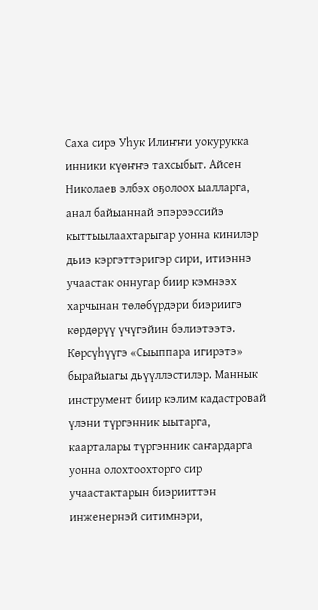Саха сирэ Уһук Илиҥҥи уокурукка инники күөҥҥэ тахсыбыт. Айсен Николаев элбэх оҕолоох ыалларга, анал байыаннай эпэрээссийэ кыттыылаахтарыгар уонна кинилэр дьиэ кэргэттэригэр сири, итиэннэ учаастак оннугар биир кэмнээх харчынан төлөбүрдэри биэриигэ көрдөрүү үчүгэйин бэлиэтээтэ. Көрсүһүүгэ «Сыыппара игирэтэ» бырайыагы дьүүллэстилэр. Маннык инструмент биир кэлим кадастровай үлэни түргэнник ыытарга, каарталары түргэнник саҥардарга уонна олохтоохторго сир учаастактарын биэрииттэн инженернэй ситимнэри,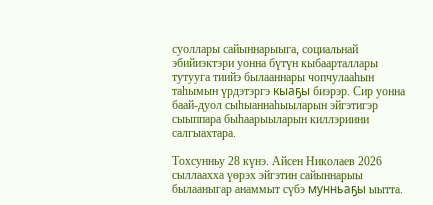суоллары сайыннарыыга, социальнай эбийиэктэри уонна бүтүн кыбаарталлары тутууга тиийэ былааннары чопчулааһын таһымын үрдэтэргэ кыаҕы биэрэр. Сир уонна баай-дуол сыһыаннаһыыларын эйгэтигэр сыыппара быһаарыыларын киллэриини салгыахтара.

Тохсунньу 28 күнэ. Айсен Николаев 2026 сыллаахха үөрэх эйгэтин сайыннарыы былааныгар анаммыт сүбэ мунньаҕы ыытта.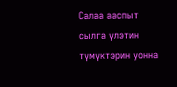Салаа ааспыт сылга үлэтин түмүктэрин уонна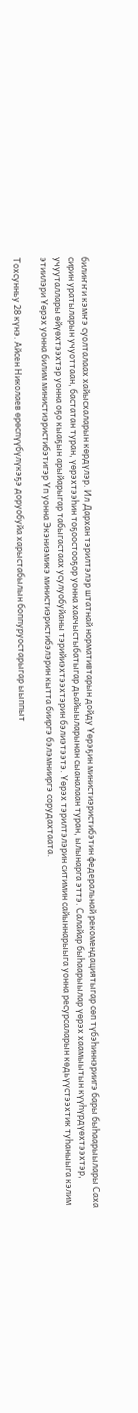билиҥҥи кэмҥэ суолталаах хайысхаларын көрдүлэр. Ил Дархан тэрилтэлэр штатнай нормативтарын дойду Үөрэҕин министиэристибэтин федеральнай рекомендациятыгар сөп түбэһиннэриигэ бары быһаарыылары Саха сирин уратыларын учуоттаан, бастатан туран, үөрэхтээһин тоҕоостооҕор уонна хаачыстыбатыгар дьайыыларынан сыаналаан туран, ылынарга эттэ. Салайар быһаарыылар үөрэх хаамыытын күүһүрдүөхтээхтэр, учууталлары өйүөхтээхтэр уонна оҕо кыаҕын арыйарыгар табыгастаах усулуобуйаны тэрийиэхтээхтэрин бэлиэтээтэ. Үөрэх тэрилтэлэрин ситимин сайыннарыыга уонна ресурсаларын көдьүүстээхтик туһаныыга кэлим этиилэри Үөрэх уонна билим министиэристибэтигэр Үп уонна Экэниэмикэ министиэристибэлэрин кытта бииргэ бэлэмнииргэ сорудахтаата.

Тохсунньу 28 күнэ. Айсен Николаев өрөспүүбүлүкэҕэ доруобуйа харыстабылын боппуруостарыгар ыыппыт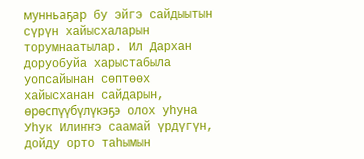мунньаҕар бу эйгэ сайдыытын сүрүн хайысхаларын торумнаатылар. Ил Дархан доруобуйа харыстабыла уопсайынан сөптөөх хайысханан сайдарын, өрөспүүбүлүкэҕэ олох уһуна Уһук Илиҥҥэ саамай үрдүгүн, дойду орто таһымын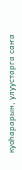куоһарарын, улуустарга саҥа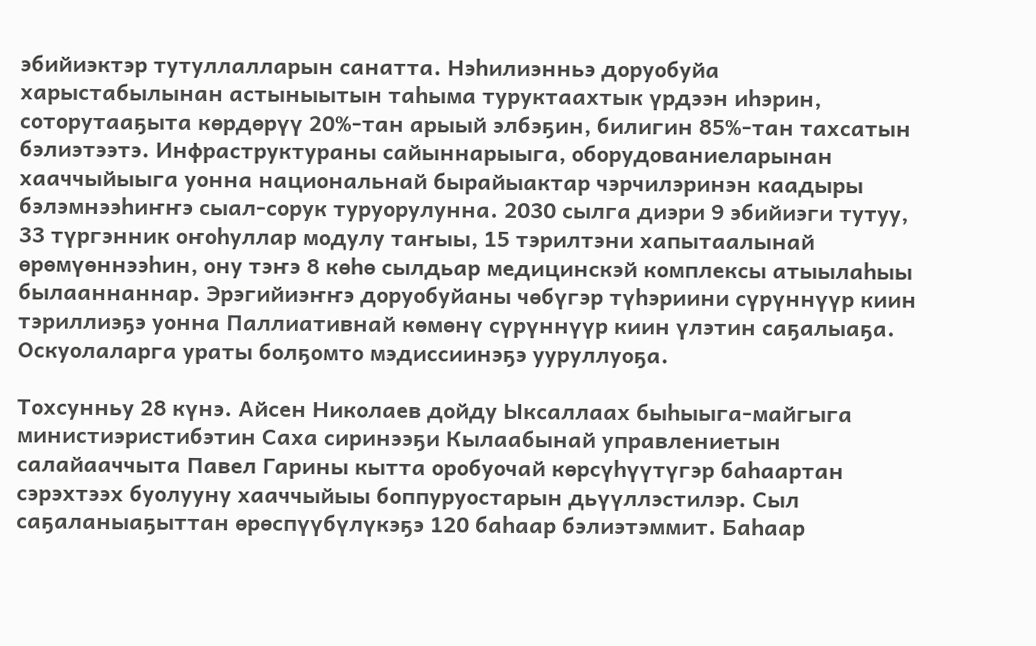эбийиэктэр тутуллалларын санатта. Нэһилиэнньэ доруобуйа харыстабылынан астыныытын таһыма туруктаахтык үрдээн иһэрин, соторутааҕыта көрдөрүү 20%-тан арыый элбэҕин, билигин 85%-тан тахсатын бэлиэтээтэ. Инфраструктураны сайыннарыыга, оборудованиеларынан хааччыйыыга уонна национальнай бырайыактар чэрчилэринэн каадыры бэлэмнээһиҥҥэ сыал-сорук туруорулунна. 2030 сылга диэри 9 эбийиэги тутуу, 33 түргэнник оҥоһуллар модулу таҥыы, 15 тэрилтэни хапытаалынай өрөмүөннээһин, ону тэҥэ 8 көһө сылдьар медицинскэй комплексы атыылаһыы былааннаннар. Эрэгийиэҥҥэ доруобуйаны чөбүгэр түһэриини сүрүннүүр киин тэриллиэҕэ уонна Паллиативнай көмөнү сүрүннүүр киин үлэтин саҕалыаҕа. Оскуолаларга ураты болҕомто мэдиссиинэҕэ ууруллуоҕа.

Тохсунньу 28 күнэ. Айсен Николаев дойду Ыксаллаах быһыыга-майгыга министиэристибэтин Саха сиринээҕи Кылаабынай управлениетын салайааччыта Павел Гарины кытта оробуочай көрсүһүүтүгэр баһаартан сэрэхтээх буолууну хааччыйыы боппуруостарын дьүүллэстилэр. Сыл саҕаланыаҕыттан өрөспүүбүлүкэҕэ 120 баһаар бэлиэтэммит. Баһаар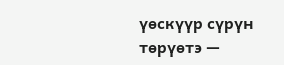үөскүүр сүрүн төрүөтэ —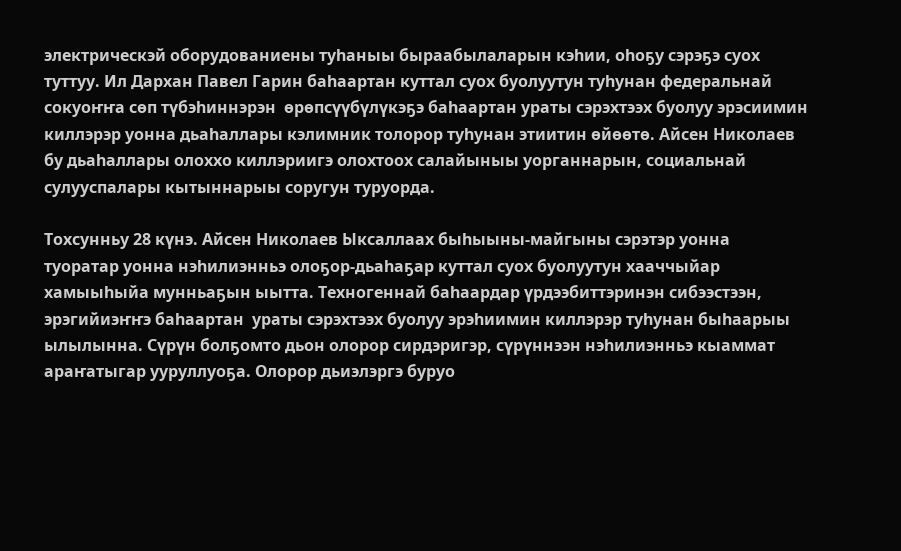электрическэй оборудованиены туһаныы быраабылаларын кэһии, оһоҕу сэрэҕэ суох туттуу. Ил Дархан Павел Гарин баһаартан куттал суох буолуутун туһунан федеральнай сокуоҥҥа сөп түбэһиннэрэн  өрөпсүүбүлүкэҕэ баһаартан ураты сэрэхтээх буолуу эрэсиимин киллэрэр уонна дьаһаллары кэлимник толорор туһунан этиитин өйөөтө. Айсен Николаев бу дьаһаллары олоххо киллэриигэ олохтоох салайыныы уорганнарын, социальнай сулууспалары кытыннарыы соругун туруорда.

Тохсунньу 28 күнэ. Айсен Николаев Ыксаллаах быһыыны-майгыны сэрэтэр уонна туоратар уонна нэһилиэнньэ олоҕор-дьаһаҕар куттал суох буолуутун хааччыйар хамыыһыйа мунньаҕын ыытта. Техногеннай баһаардар үрдээбиттэринэн сибээстээн, эрэгийиэҥҥэ баһаартан  ураты сэрэхтээх буолуу эрэһиимин киллэрэр туһунан быһаарыы ылылынна. Сүрүн болҕомто дьон олорор сирдэригэр, сүрүннээн нэһилиэнньэ кыаммат араҥатыгар ууруллуоҕа. Олорор дьиэлэргэ буруо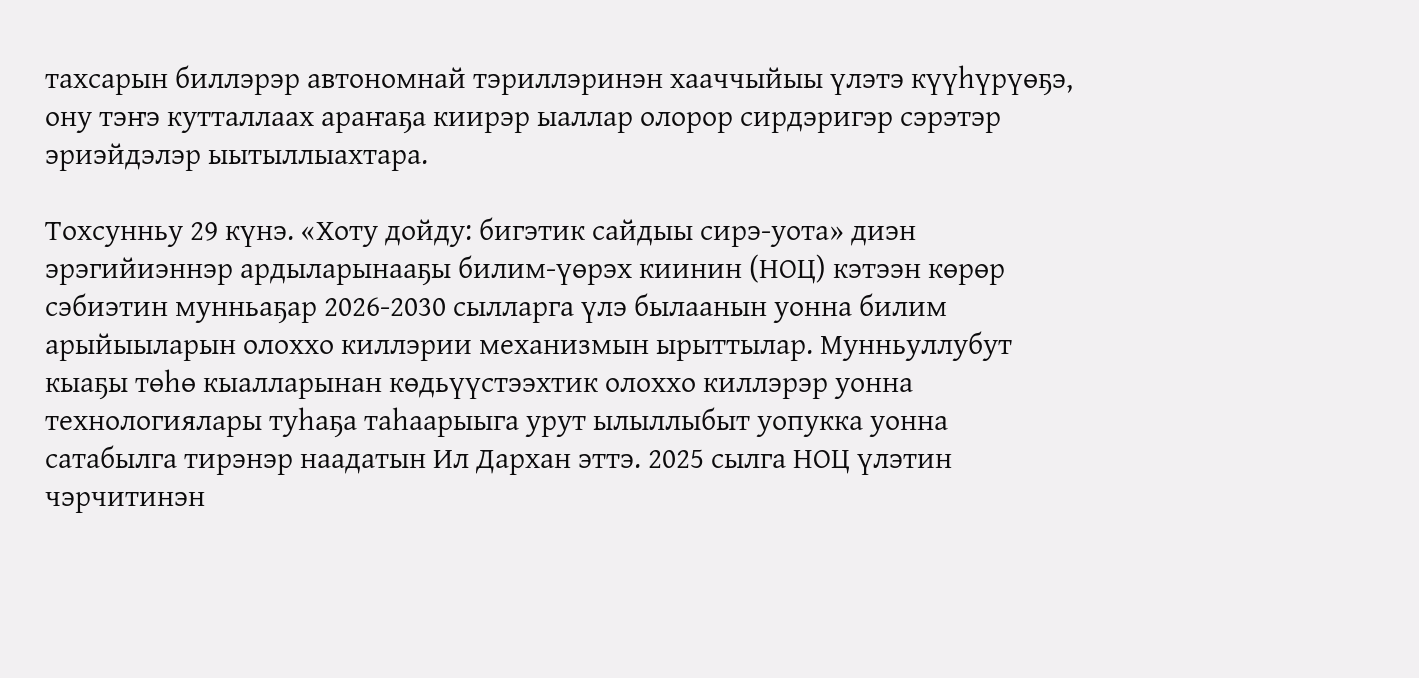тахсарын биллэрэр автономнай тэриллэринэн хааччыйыы үлэтэ күүһүрүөҕэ, ону тэҥэ кутталлаах араҥаҕа киирэр ыаллар олорор сирдэригэр сэрэтэр эриэйдэлэр ыытыллыахтара.

Тохсунньу 29 күнэ. «Хоту дойду: бигэтик сайдыы сирэ-уота» диэн эрэгийиэннэр ардыларынааҕы билим-үөрэх киинин (НОЦ) кэтээн көрөр сэбиэтин мунньаҕар 2026-2030 сылларга үлэ былаанын уонна билим арыйыыларын олоххо киллэрии механизмын ырыттылар. Мунньуллубут кыаҕы төһө кыалларынан көдьүүстээхтик олоххо киллэрэр уонна технологиялары туһаҕа таһаарыыга урут ылыллыбыт уопукка уонна сатабылга тирэнэр наадатын Ил Дархан эттэ. 2025 сылга НОЦ үлэтин чэрчитинэн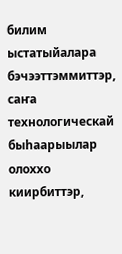билим ыстатыйалара бэчээттэммиттэр, саҥа технологическай быһаарыылар олоххо киирбиттэр,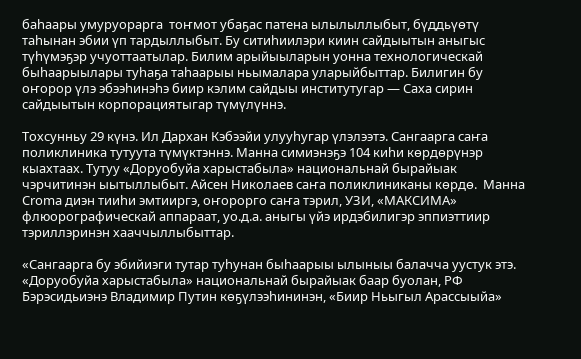баһаары умуруорарга  тоҥмот убаҕас патена ылылыллыбыт, бүддьүөтү таһынан эбии үп тардыллыбыт. Бу ситиһиилэри киин сайдыытын аныгыс түһүмэҕэр учуоттаатылар. Билим арыйыыларын уонна технологическай быһаарыылары туһаҕа таһаарыы ньымалара уларыйбыттар. Билигин бу оҥорор үлэ эбээһинэһэ биир кэлим сайдыы институтугар — Саха сирин сайдыытын корпорациятыгар түмүлүннэ.

Тохсунньу 29 күнэ. Ил Дархан Кэбээйи улууһугар үлэлээтэ. Сангаарга саҥа поликлиника тутуута түмүктэннэ. Манна симиэнэҕэ 104 киһи көрдөрүнэр кыахтаах. Тутуу «Доруобуйа харыстабыла» национальнай бырайыак чэрчитинэн ыытыллыбыт. Айсен Николаев саҥа поликлиниканы көрдө.  Манна Croma диэн тииһи эмтииргэ, оҥорорго саҥа тэрил, УЗИ, «МАКСИМА» флюорографическай аппараат, уо.д.а. аныгы үйэ ирдэбилигэр эппиэттиир тэриллэринэн хааччыллыбыттар.

«Сангаарга бу эбийиэги тутар туһунан быһаарыы ылыныы балачча уустук этэ. «Доруобуйа харыстабыла» национальнай бырайыак баар буолан, РФ Бэрэсидьиэнэ Владимир Путин көҕүлээһининэн, «Биир Ньыгыл Арассыыйа»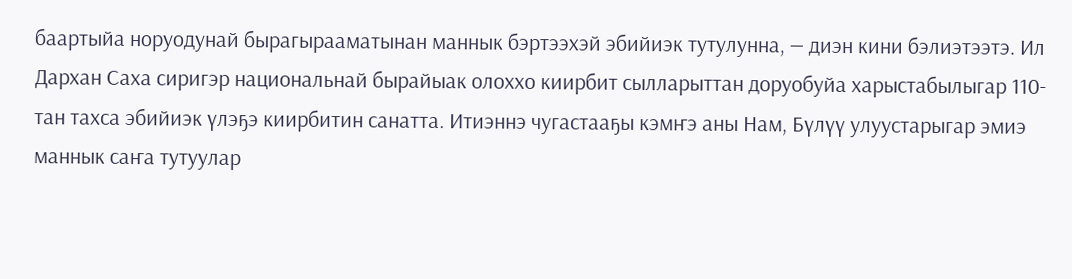баартыйа норуодунай бырагырааматынан маннык бэртээхэй эбийиэк тутулунна, — диэн кини бэлиэтээтэ. Ил Дархан Саха сиригэр национальнай бырайыак олоххо киирбит сылларыттан доруобуйа харыстабылыгар 110-тан тахса эбийиэк үлэҕэ киирбитин санатта. Итиэннэ чугастааҕы кэмҥэ аны Нам, Бүлүү улуустарыгар эмиэ маннык саҥа тутуулар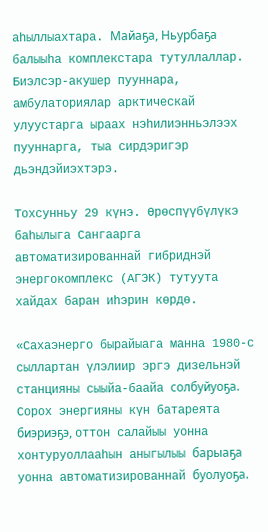аһыллыахтара. Майаҕа, Ньурбаҕа балыыһа комплекстара тутуллаллар. Биэлсэр-акушер пууннара, амбулаториялар арктическай улуустарга ыраах нэһилиэнньэлээх пууннарга, тыа сирдэригэр дьэндэйиэхтэрэ.

Тохсунньу 29 күнэ. Өрөспүүбүлүкэ баһылыга Сангаарга автоматизированнай гибриднэй энергокомплекс (АГЭК) тутуута хайдах баран иһэрин көрдө.

«Сахаэнерго бырайыага манна 1980-с сыллартан үлэлиир эргэ дизельнэй станцияны сыыйа-баайа солбуйуоҕа. Сорох энергияны күн батареята биэриэҕэ, оттон салайыы уонна хонтуруоллааһын аныгылыы барыаҕа уонна автоматизированнай буолуоҕа.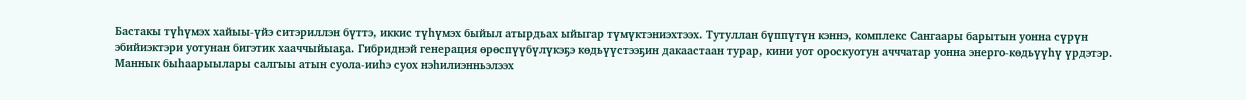Бастакы түһүмэх хайыы-үйэ ситэриллэн бүттэ, иккис түһүмэх быйыл атырдьах ыйыгар түмүктэниэхтээх. Тутуллан бүппүтүн кэннэ, комплекс Сангаары барытын уонна сүрүн эбийиэктэри уотунан бигэтик хааччыйыаҕа. Гибриднэй генерация өрөспүүбүлүкэҕэ көдьүүстээҕин дакаастаан турар, кини уот ороскуотун ачччатар уонна энерго-көдьүүһү үрдэтэр. Маннык быһаарыылары салгыы атын суола-ииһэ суох нэһилиэнньэлээх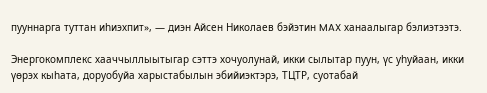пууннарга туттан иһиэхпит», — диэн Айсен Николаев бэйэтин MAX ханаалыгар бэлиэтээтэ.

Энергокомплекс хааччыллыытыгар сэттэ хочуолунай, икки сылытар пуун, үс уһуйаан, икки үөрэх кыһата, доруобуйа харыстабылын эбийиэктэрэ, ТЦТР, суотабай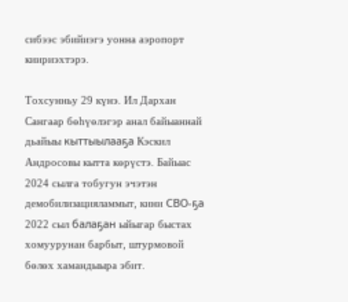сибээс эбийиэгэ уонна аэропорт киириэхтэрэ.

Тохсунньу 29 күнэ. Ил Дархан Сангаар бөһүөлэгэр анал байыаннай дьайыы кыттыылааҕа Кэскил Андросовы кытта көрүстэ. Байыас 2024 сылга тобугун эчэтэн демобилизацияламмыт, кини СВО-ҕа 2022 сыл балаҕан ыйыгар быстах хомуурунан барбыт, штурмовой бөлөх хамандыыра эбит.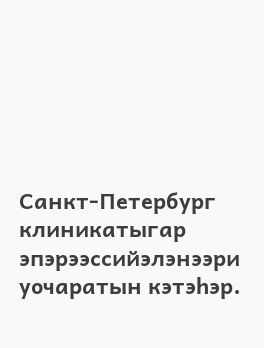Санкт-Петербург клиникатыгар эпэрээссийэлэнээри уочаратын кэтэһэр.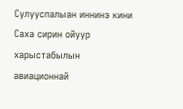Сулууспалыан иннинэ кини Саха сирин ойуур харыстабылын авиационнай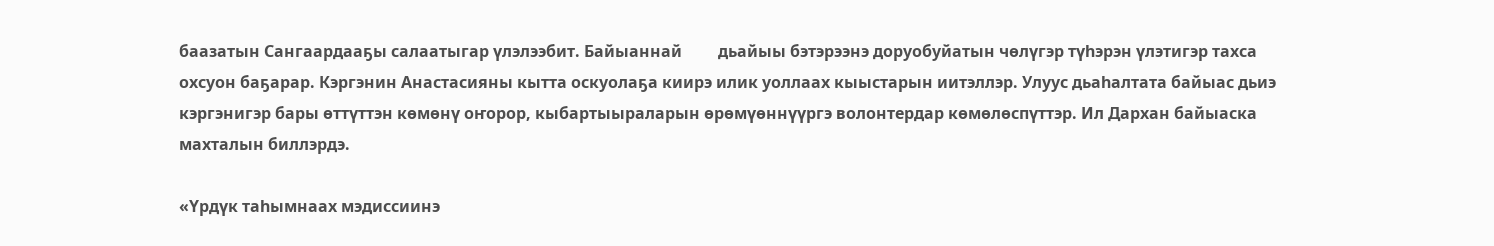баазатын Сангаардааҕы салаатыгар үлэлээбит. Байыаннай         дьайыы бэтэрээнэ доруобуйатын чөлүгэр түһэрэн үлэтигэр тахса охсуон баҕарар. Кэргэнин Анастасияны кытта оскуолаҕа киирэ илик уоллаах кыыстарын иитэллэр. Улуус дьаһалтата байыас дьиэ кэргэнигэр бары өттүттэн көмөнү оҥорор, кыбартыыраларын өрөмүөннүүргэ волонтердар көмөлөспүттэр. Ил Дархан байыаска махталын биллэрдэ.

«Үрдүк таһымнаах мэдиссиинэ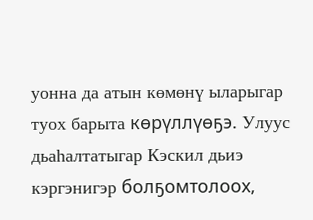уонна да атын көмөнү ыларыгар туох барыта көрүллүөҕэ. Улуус дьаһалтатыгар Кэскил дьиэ кэргэнигэр болҕомтолоох,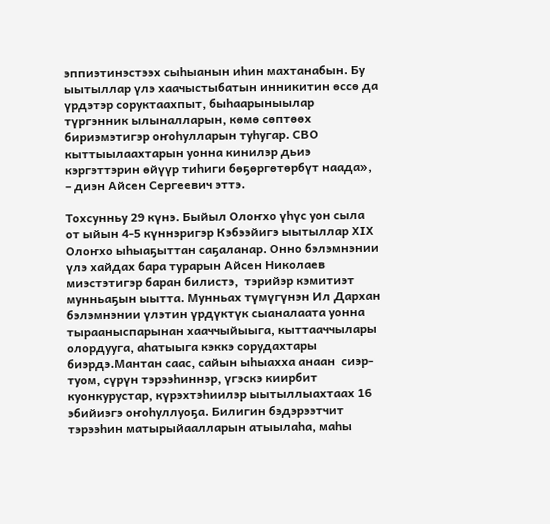эппиэтинэстээх сыһыанын иһин махтанабын. Бу ыытыллар үлэ хаачыстыбатын инникитин өссө да үрдэтэр соруктаахпыт, быһаарыныылар түргэнник ылыналларын, көмө сөптөөх бириэмэтигэр оҥоһулларын туһугар. СВО кыттыылаахтарын уонна кинилэр дьиэ кэргэттэрин өйүүр тиһиги бөҕөргөтөрбүт наада», – диэн Айсен Сергеевич эттэ.

Тохсунньу 29 күнэ. Быйыл Олоҥхо үһүс уон сыла от ыйын 4-5 күннэригэр Кэбээйигэ ыытыллар ХIХ Олоҥхо ыһыаҕыттан саҕаланар. Онно бэлэмнэнии үлэ хайдах бара турарын Айсен Николаев миэстэтигэр баран билистэ,  тэрийэр кэмитиэт мунньаҕын ыытта. Мунньах түмүгүнэн Ил Дархан бэлэмнэнии үлэтин үрдүктүк сыаналаата уонна тырааныспарынан хааччыйыыга, кыттааччылары олордууга, аһатыыга кэккэ сорудахтары биэрдэ.Мантан саас, сайын ыһыахха анаан  сиэр-туом, сүрүн тэрээһиннэр, үгэскэ киирбит куонкурустар, күрэхтэһиилэр ыытыллыахтаах 16 эбийиэгэ оҥоһуллуоҕа. Билигин бэдэрээтчит тэрээһин матырыйаалларын атыылаһа, маһы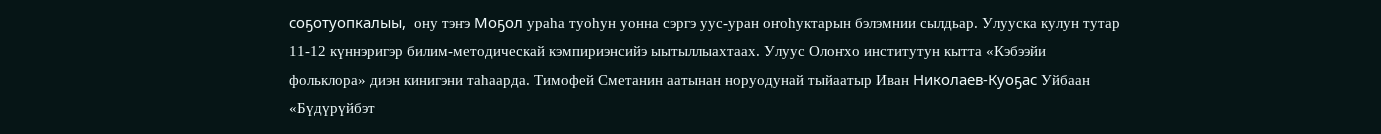соҕотуопкалыы,  ону тэҥэ Моҕол ураһа туоһун уонна сэргэ уус-уран оҥоһуктарын бэлэмнии сылдьар. Улууска кулун тутар 11-12 күннэригэр билим-методическай кэмпириэнсийэ ыытыллыахтаах. Улуус Олоҥхо институтун кытта «Кэбээйи фольклора» диэн кинигэни таһаарда. Тимофей Сметанин аатынан норуодунай тыйаатыр Иван Николаев-Куоҕас Уйбаан «Бүдүрүйбэт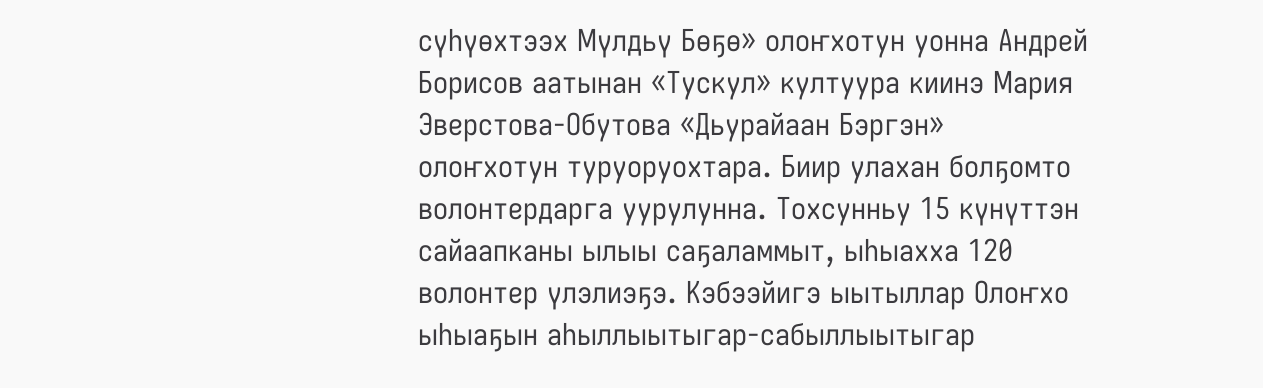сүһүөхтээх Мүлдьү Бөҕө» олоҥхотун уонна Андрей Борисов аатынан «Тускул» култуура киинэ Мария Эверстова-Обутова «Дьурайаан Бэргэн» олоҥхотун туруоруохтара. Биир улахан болҕомто волонтердарга уурулунна. Тохсунньу 15 күнүттэн сайаапканы ылыы саҕаламмыт, ыһыахха 120 волонтер үлэлиэҕэ. Кэбээйигэ ыытыллар Олоҥхо ыһыаҕын аһыллыытыгар-сабыллыытыгар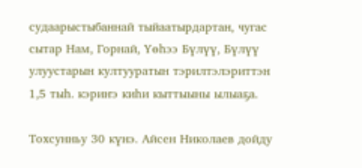судаарыстыбаннай тыйаатырдартан, чугас сытар Нам, Горнай, Үөһээ Бүлүү, Бүлүү улуустарын култууратын тэрилтэлэриттэн 1,5 тыһ. кэриҥэ киһи кыттыыны ылыаҕа.

Тохсунньу 30 күнэ. Айсен Николаев дойду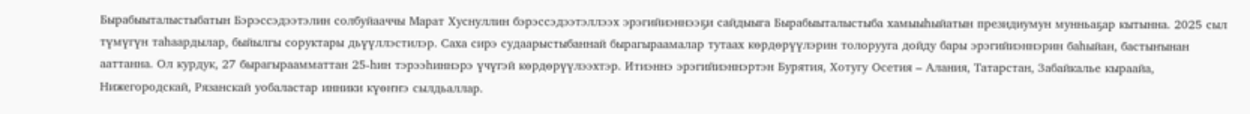Бырабыыталыстыбатын Бэрэссэдээтэлин солбуйааччы Марат Хуснуллин бэрэссэдээтэллээх эрэгийиэннээҕи сайдыыга Бырабыыталыстыба хамыыһыйатын президиумун мунньаҕар кытынна. 2025 сыл түмүгүн таһаардылар, быйылгы соруктары дьүүллэстилэр. Саха сирэ судаарыстыбаннай бырагыраамалар тутаах көрдөрүүлэрин толорууга дойду бары эрэгийиэннэрин баһыйан, бастыҥынан ааттанна. Ол курдук, 27 бырагыраамматтан 25-һин тэрээһиннэрэ үчүгэй көрдөрүүлээхтэр. Итиэннэ эрэгийиэннэртэн Бурятия, Хотугу Осетия – Алания, Татарстан, Забайкалье кыраайа, Нижегородскай, Рязанскай уобаластар инники күөҥҥэ сылдьаллар.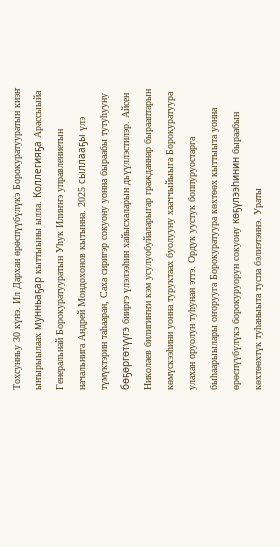Тохсунньу 30 күнэ. Ил Дархан өрөспүүбүлүкэ Борокуратууратын киэҥ ыҥырыылаах мунньаҕар кыттыыны ылла. Коллегияҕа Арассыыйа Генеральнай Борокуратууратын Уһук Илиҥҥэ управлениетын начальнига Андрей Мондохонов кытынна. 2025 сыллааҕы үлэ түмүктэрин таһааран, Саха сиригэр сокуону уонна быраабы тутуһууну бөҕөргөтүүгэ бииргэ үлэлээһин хайысхаларын дьүүллэстилэр. Айсен Николаев билигиҥҥи кэм усулуобуйаларыгар гражданнар бырааптарын көмүскээһини уонна туруктаах буолууну хааччыйыыга Борокуратуура улахан оруолун туһунан эттэ. Ордук уустук боппуруостарга быһаарыылары оҥорууга Борокуратуура көхтөөх кыттыыта уонна өрөспүүбүлүкэ борокуруорун сокуону көҕүлээһинин быраабын көхтөөхтүк туһаныыта туспа бэлиэтэннэ. Ураты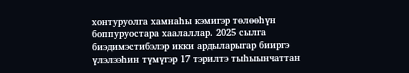хонтуруолга хамнаһы кэмигэр төлөөһүн боппуруостара хаалаллар. 2025 сылга биэдимэстибэлэр икки ардыларыгар бииргэ үлэлээһин түмүгэр 17 тэрилтэ тыһыынчаттан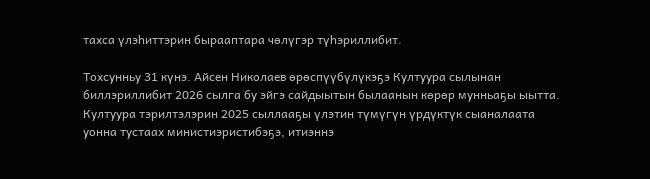тахса үлэһиттэрин бырааптара чөлүгэр түһэриллибит.

Тохсунньу 31 күнэ. Айсен Николаев өрөспүүбүлүкэҕэ Култуура сылынан биллэриллибит 2026 сылга бу эйгэ сайдыытын былаанын көрөр мунньаҕы ыытта. Култуура тэрилтэлэрин 2025 сыллааҕы үлэтин түмүгүн үрдүктүк сыаналаата уонна тустаах министиэристибэҕэ, итиэннэ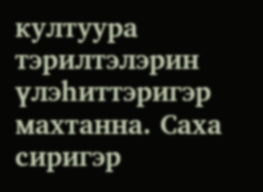култуура тэрилтэлэрин үлэһиттэригэр махтанна. Саха сиригэр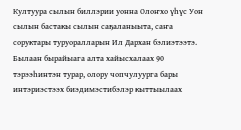Култуура сылын биллэрии уонна Олоҥхо үһүс Уон сылын бастакы сылын саҕаланыыта, саҥа соруктары туруоралларын Ил Дархан бэлиэтээтэ. Былаан бырайыага алта хайысхалаах 90 тэрээһинтэн турар, олору чопчулуурга бары интэриэстээх биэдимэстибэлэр кыттыылаах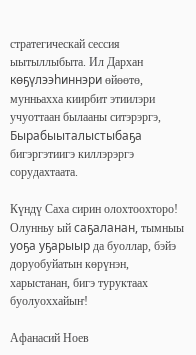стратегическай сессия ыытыллыбыта. Ил Дархан көҕүлээһиннэри өйөөтө, мунньахха киирбит этиилэри учуоттаан былааны ситэрэргэ, Бырабыыталыстыбаҕа бигэргэтиигэ киллэрэргэ сорудахтаата.

Күндү Саха сирин олохтоохторо! Олунньу ый саҕаланан, тымныы уоҕа уҕарыыр да буоллар, бэйэ доруобуйатын көрүнэн, харыстанан, бигэ туруктаах буолуоххайыҥ!

Афанасий Ноев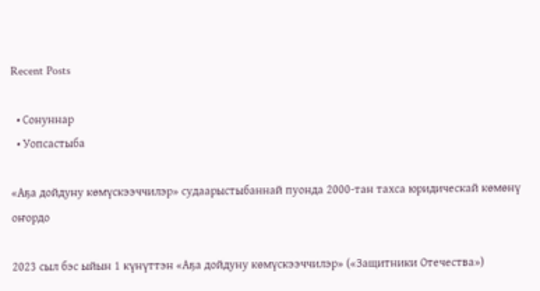Recent Posts

  • Сонуннар
  • Уопсастыба

«Аҕа дойдуну көмүскээччилэр» судаарыстыбаннай пуонда 2000-тан тахса юридическай көмөнү оҥордо

2023 сыл бэс ыйын 1 күнүттэн «Аҕа дойдуну көмүскээччилэр» («Защитники Отечества»)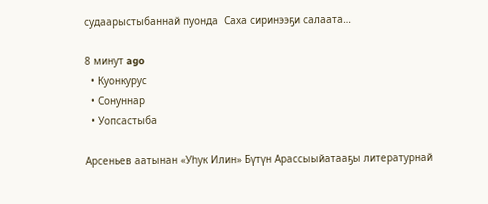судаарыстыбаннай пуонда  Саха сиринээҕи салаата…

8 минут ago
  • Куонкурус
  • Сонуннар
  • Уопсастыба

Арсеньев аатынан «Уһук Илин» Бүтүн Арассыыйатааҕы литературнай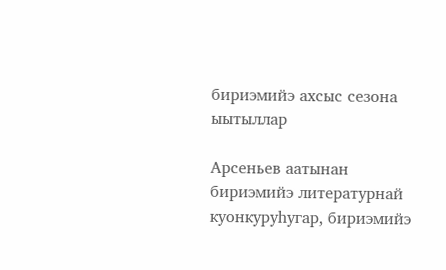бириэмийэ ахсыс сезона ыытыллар

Арсеньев аатынан бириэмийэ литературнай куонкуруһугар, бириэмийэ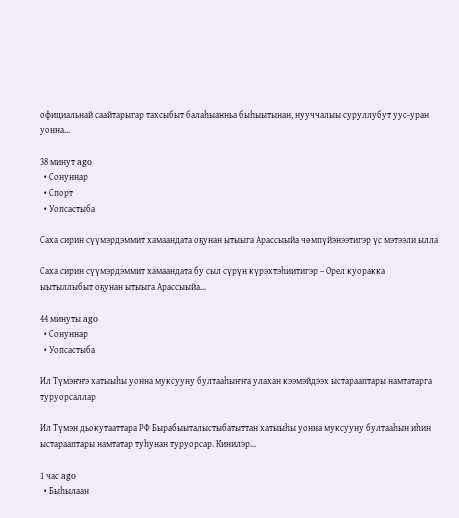официальнай саайтарыгар тахсыбыт балаһыанньа быһыытынан, нууччалыы суруллубут уус-уран уонна…

38 минут ago
  • Сонуннар
  • Спорт
  • Уопсастыба

Саха сирин сүүмэрдэммит хамаандата оҕунан ытыыга Арассыыйа чөмпүйэнээтигэр үс мэтээли ылла

Саха сирин сүүмэрдэммит хамаандата бу сыл сүрүн күрэхтэһиитигэр – Орел куоракка ыытыллыбыт оҕунан ытыыга Арассыыйа…

44 минуты ago
  • Сонуннар
  • Уопсастыба

Ил Түмэҥҥэ хатыыһы уонна муксууну бултааһыҥҥа улахан кээмэйдээх ыстарааптары намтатарга туруорсаллар

Ил Түмэн дьокутааттара РФ Бырабыыталыстыбатыттан хатыыһы уонна муксууну бултааһын иһин ыстарааптары намтатар туһунан туруорсар. Кинилэр…

1 час ago
  • Быһылаан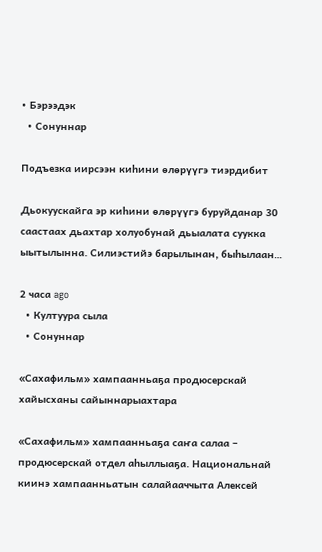• Бэрээдэк
  • Сонуннар

Подъезка иирсээн киһини өлөрүүгэ тиэрдибит

Дьокуускайга эр киһини өлөрүүгэ буруйданар 30 саастаах дьахтар холуобунай дьыалата суукка ыытылынна. Силиэстийэ барылынан, быһылаан…

2 часа ago
  • Култуура сыла
  • Сонуннар

«Сахафильм» хампаанньаҕа продюсерскай хайысханы сайыннарыахтара

«Сахафильм» хампаанньаҕа саҥа салаа – продюсерскай отдел аһыллыаҕа. Национальнай киинэ хампаанньатын салайааччыта Алексей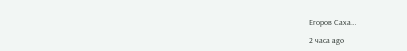Егоров Саха…

2 часа ago